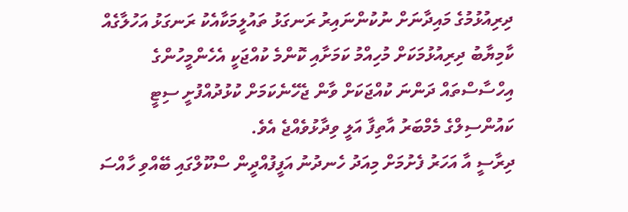ދިރިއުޅުމުގެ މައިދާނަށް ނުކުންނައިރު ރަނގަޅު ތައުލީމަކާއެކު ރަނގަޅު އަހުލާގެއް ކާމިޔާބު ދިރިއުޅުމަކަށް މުހިއްމު ކަމަށާއި ކޮންމެ ކުއްޖަކީ އެހެންމީހުންގެ އިހްސާސްތައް ދަންނަ ކުއްޖަކަށް ވާން ޖެހޭނެކަމަށް ކުޅުދުއްފުށީ ސިޓީ ކައުންސިލްގެ މެމްބަރު އާތިފާ އަލީ ވިދާޅުވެއްޖެ އެވެ.
ދިރާސީ އާ އަހަރު ފެށުމަށް މިއަދު ހެނދުނު އަފީފުއްދީން ސްކޫލްގައި ބޭއްވި ހާއްސަ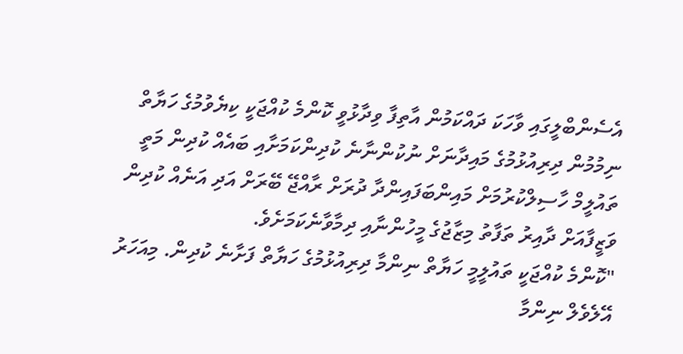އެސެންބްލީގައި ވާހަކަ ދައްކަމުން އާތިފާ ވިދާޅުވީ ކޮންމެ ކުއްޖަކީ ކިޔެވުމުގެ ހަޔާތް ނިމުމުން ދިރިއުޅުމުގެ މައިދާނަށް ނުކުންނާނެ ކުދިންކަމަށާއި ބައެއް ކުދިން މަތީ ތައުލީމް ހާސިލްކުރުމަށް މައިންބަފައިންދާ ދުރަށް ރާއްޖޭ ބޭރަށް އަދި އަނެއް ކުދިން ވަޒީފާއަށް ދާއިރު ތަފާތު މިޒާޖުގެ މީހުންނާއި ދިމާވާނެކަމަށެވެ.
"ކޮންމެ ކުއްޖަކީ ތައުލީމީ ހަޔާތް ނިންމާ ދިރިއުޅުމުގެ ހަޔާތް ފަށާނެ ކުދިން. މިއަހަރު އޭލެވެލް ނިންމާ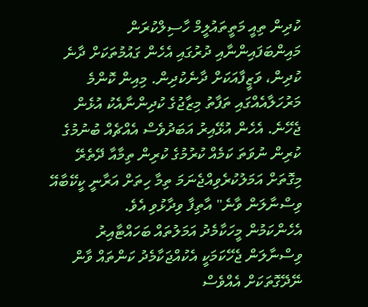ކުދިން ތިއީ މަތީތައުލީމް ހާސިލްކުރަން މައިންބަފައިންނާއި ދުރުގައި އެހެން ގައުމުތަކަށް ދާނެ ކުދިން، ވަޒީފާއަކަށް ދާނެކުދިން. މިއިން ކޮންމެ މަރުހަލާއެއްގައި ތަފާތު މިޒާޖުގެ ކުދިންނާއެކު އުޅެން ޖެހޭނެ. އެހެން އުޅޭއިރު އަބަދުވެސް އެއްޗެއް ބުނުމުގެ ކުރިން ނުވަތަ ކަމެއް ކުރުމުގެ ކުރިން ތިމާއާ ދޭތެރޭ މިގޮތަށް އަމަލުކުރެވިއްޖެނަމަ ތިމާ ހިތަށް އަރާނީ ކީކޭބާއޭ ވިސްނާލަން ވާނެ" އާތިފާ ވިދާޅުވި އެވެ.
އެހެންކަމުން މީހަކާމެދު އަމަލުތައް ބަހައްޓާއިރު ވިސްނާލަން ޖެހޭކަމަކީ އެކުއްޖަކާމެދު ކަންތައް ވާން ނޭދޭގޮތަކަށް އެއްވެސް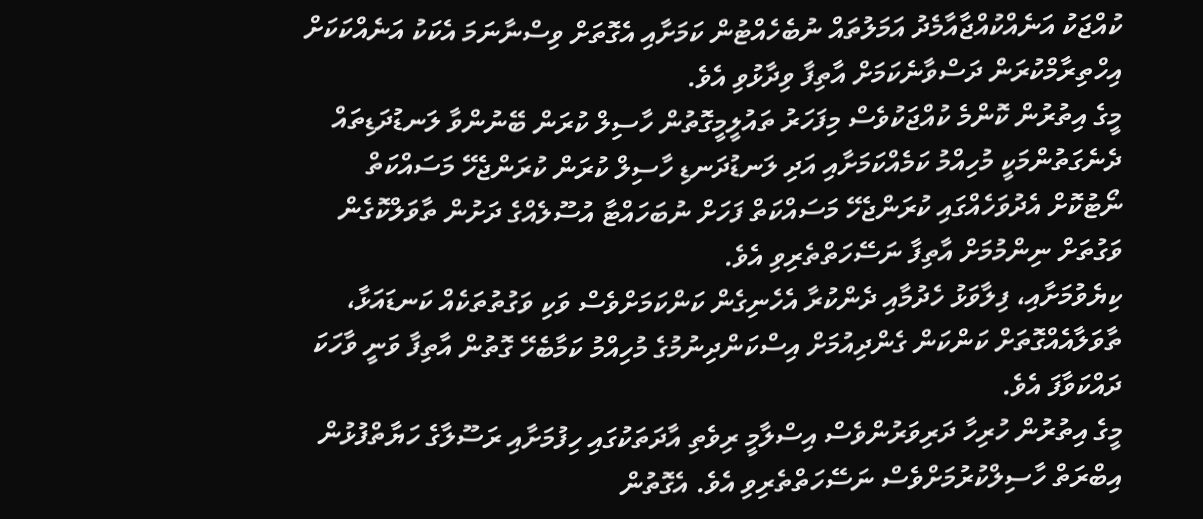ކުއްޖަކު އަނެއްކުއްޖާއާމެދު އަމަލުތައް ނުބެހެއްޓުން ކަމަށާއި އެގޮތަށް ވިސްނާނަމަ އެކަކު އަނެއްކަކަށް އިހްތިރާމްކުރަން ދަސްވާނެކަމަށް އާތިފާ ވިދާޅުވި އެވެ.
މީގެ އިތުރުން ކޮންމެ ކުއްޖަކުވެސް މިފަހަރު ތައުލީމީގޮތުން ހާސިލް ކުރަން ބޭނުންވާ ލަނޑުދަޑިތައް ދެނެގަތުންމަކީ މުހިއްމު ކަމެއްކަމަށާއި އަދި ލަނޑުދަނޑި ހާސިލް ކުރަން ކުރަންޖެހޭ މަސައްކަތް ނޯޓުކޮށް އެދުވަހެއްގައި ކުރަންޖެހޭ މަސައްކަތް ފަހަށް ނުބަހައްޓާ އުސޫލެއްގެ ދަށުން ތާވަލްކޮގެން ވަގުތަށް ނިންމުމަށް އާތިފާ ނަސޭހަތްތެރިވި އެވެ.
ކިޔެވުމަށާއި، ފިލާވަޅު ހެދުމާއި ދެންކުރާ އެހެނިގެން ކަންކަމަށްވެސް ވަކި ވަގުތުތަކެއް ކަނޑައަޅާ، ތާވަލާއެއްގޮތަށް ކަންކަން ގެންދިއުމަށް އިސްކަންދިނުމުގެ މުހިއްމު ކަމާބެހޭ ގޮތުން އާތިފާ ވަނީ ވާހަކަ ދައްކަވާފަ އެވެ.
މީގެ އިތުރުން ހުރިހާ ދަރިވަރުންވެސް އިސްލާމީ ރިވެތި އާދަތަކުގައި ހިފުމަށާއި ރަސޫލާގެ ހަޔާތްފުޅުން އިބްރަތް ހާސިލްކުރުމަށްވެސް ނަސޭހަތްތެރިވި އެވެ. އެގޮތުން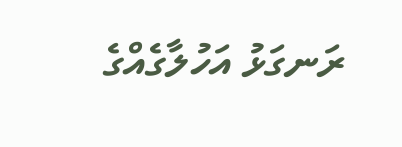ރަނގަޅު އަހުލާގެއްގެ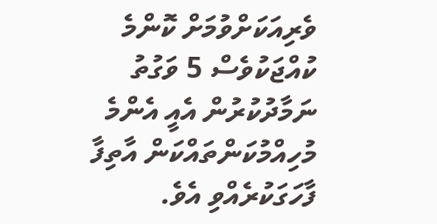ވެރިއަކަށްވުމަށް ކޮންމެ ކުއްޖަކުވެސް 5 ވަގުތު ނަމާދުކުރުން އެއީ އެންމެ މުހިއްމުކަންތައްކަން އާތިފާ ފާހަގަކުރެއްވި އެވެ.